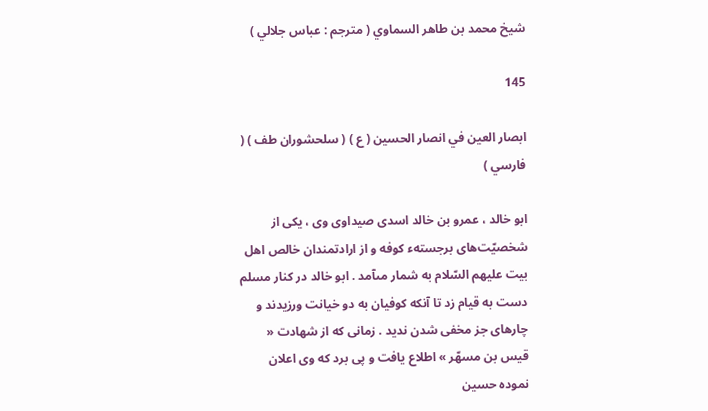شيخ محمد بن طاهر السماوي ( مترجم : عباس جلالي )

145

ابصار العين في انصار الحسين ( ع ) ( سلحشوران طف ) ( فارسي )

ابو خالد ، عمرو بن خالد اسدى صيداوى وى ، يكى از شخصيّت‌هاى برجستهء كوفه و از ارادتمندان خالص اهل بيت عليهم السّلام به شمار مىآمد . ابو خالد در كنار مسلم دست به قيام زد تا آنكه كوفيان به دو خيانت ورزيدند و چارهاى جز مخفى شدن نديد . زمانى كه از شهادت « قيس بن مسهّر » اطلاع يافت و پى برد كه وى اعلان نموده حسين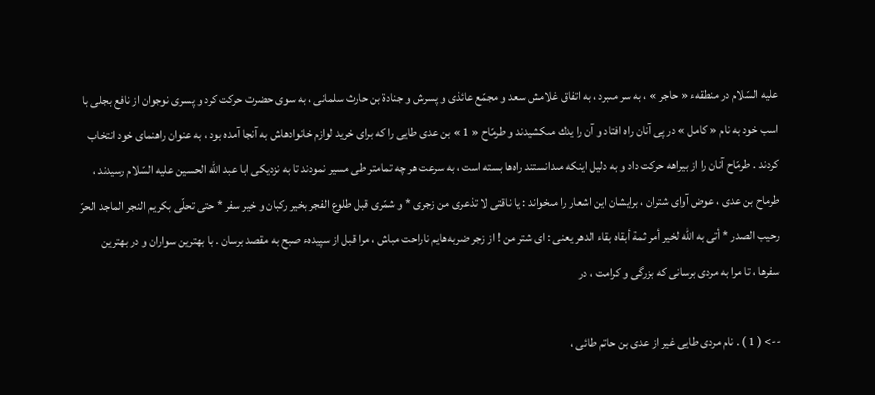عليه السّلام در منطقهء « حاجر » ، به سر مىبرد ، به اتفاق غلامش سعد و مجمّع عائذى و پسرش و جنادة بن حارث سلمانى ، به سوى حضرت حركت كرد و پسرى نوجوان از نافع بجلى با اسب خود به نام « كامل » در پى آنان راه افتاد و آن را يدك مىكشيدند و طرمّاح « 1 » بن عدى طايى را كه براى خريد لوازم خانوادهاش به آنجا آمده بود ، به عنوان راهنماى خود انتخاب كردند . طرمّاح آنان را از بيراهه حركت داد و به دليل اينكه مىدانستند راه‌ها بسته است ، به سرعت هر چه تمامتر طى مسير نمودند تا به نزديكى ابا عبد اللّه الحسين عليه السّلام رسيدند ، طرماح بن عدى ، عوض آواى شتران ، برايشان اين اشعار را مىخواند : يا ناقتى لا تذعرى من زجرى * و شمّرى قبل طلوع الفجر بخير ركبان و خير سفر * حتى تحلّى بكريم النجر الماجد الحرّ رحيب الصدر * أتى به اللّه لخير أمر ثمة أبقاه بقاء الدهر يعنى : اى شتر من ! از زجر ضربه‌هايم ناراحت مباش ، مرا قبل از سپيدهء صبح به مقصد برسان . با بهترين سواران و در بهترين سفرها ، تا مرا به مردى برسانى كه بزرگى و كرامت ، در

--> ( 1 ) . نام مردى طايى غير از عدى بن حاتم طائى ،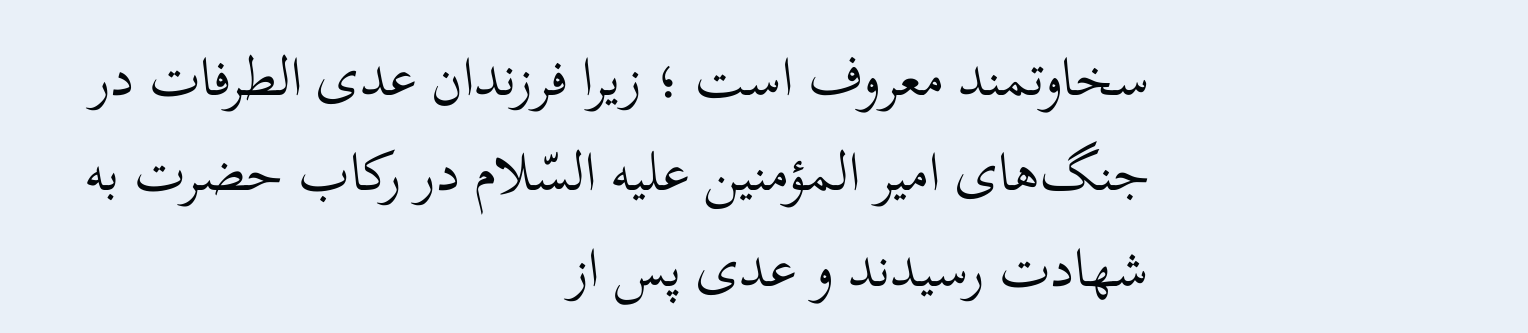سخاوتمند معروف است ؛ زيرا فرزندان عدى الطرفات در جنگ‌هاى امير المؤمنين عليه السّلام در ركاب حضرت به شهادت رسيدند و عدى پس از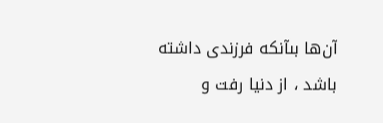آن‌ها بىآنكه فرزندى داشته باشد ، از دنيا رفت و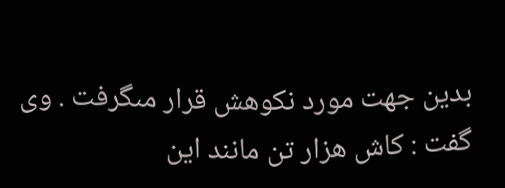بدين جهت مورد نكوهش قرار مىگرفت . وى گفت : كاش هزار تن مانند اين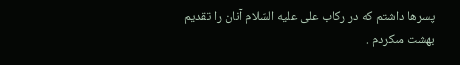پسرها داشتم كه در ركاب على عليه السّلام آنان را تقديم بهشت مىكردم .